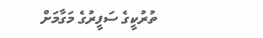ތުރުކީގެ ސަފީރުގެ މަގާމަށް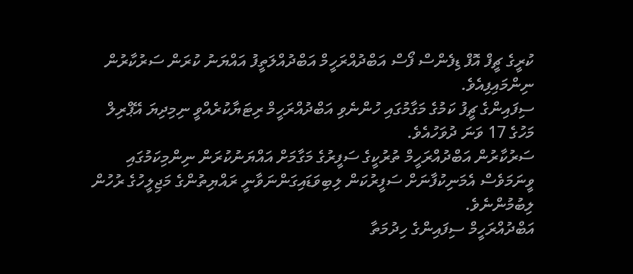ކުރީގެ ޗީފް އޮފް ޑިފެންސް ފޯސް އަބްދުއްރަހީމް އަބްދުއްލަތީފު އައްޔަނު ކުރަން ސަރުކާރުން ނިންމައިފިއެވެ.
ސިފައިންގެ ޗީފު ކަމުގެ މަގާމުގައި ހުންނެވި އަބްދުއްރަހީމް ރިޓަޔާކުރެއްވީ ނިމިދިޔަ އޭޕްރިލް މަހުގެ 17 ވަނަ ދުވަހުއެވެ.
ސަރުކާރުން އަބްދުއްރަހީމް ތުރުކީގެ ސަފީރުގެ މަގާމަށް އައްޔަނުކުރަން ނިންމިކަމުގައި ވީނަމަވެސް އެމަނިކުފާނަށް ސަފީރުކަން ލިބިވަޑައިގަންނަވާނީ ރައްޔިތުންގެ މަޖިލީހުގެ ރުހުން ލިބުމުންނެވެ.
އަބްދުއްރަހީމް ސިފައިންގެ ހިދުމަތާ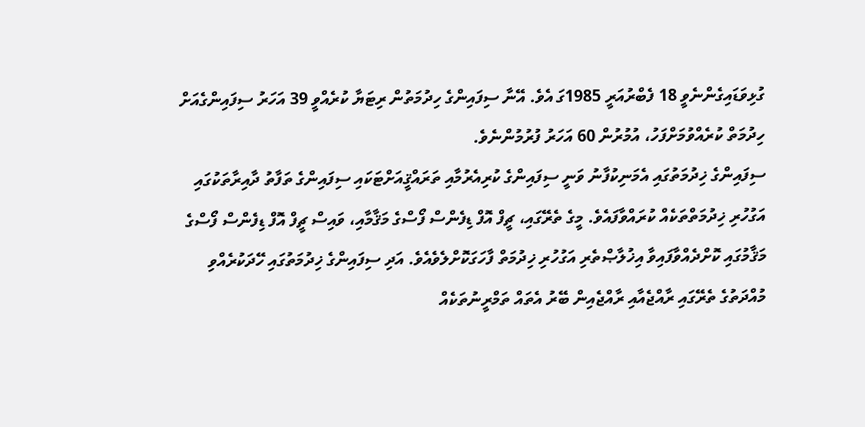ގުޅިވަޑައިގެންނެވީ 18 ފެބްރުއަރީ 1985ގަ އެވެ. އޭނާ ސިފައިންގެ ހިދުމަތުން ރިޓަޔާ ކުރެއްވީ 39 އަހަރު ސިފައިންގެއަށް ހިދުމަތް ކުރެއްވުމަށްފަހު، އުމުރުން 60 އަހަރު ފުރުމުންނެވެ.
ސިފައިންގެ ޚިދުމަތުގައި އެމަނިކުފާނު ވަނީ ސިފައިންގެ ކުރިއެރުމާއި ތަރައްޤީއަށްޓަކައި ސިފައިންގެ ތަފާތު ދާއިރާތަކުގައި އަގުހުރި ޚިދުމަތްތަކެއް ކުރައްވާފައެވެ. މީގެ ތެރޭގައި، ޗީފް އޮފް ޑިފެންސް ފޯސްގެ މަޤާމާއި، ވައިސް ޗީފް އޮފް ޑިފެންސް ފޯސްގެ މަޤާމުގައި ކޮށްދެއްވާފައިވާ އިޚުލާޞްތެރި އަގުހުރި ޚިދުމަތް ފާހަގަކޮށްލެވެއެވެ. އަދި ސިފައިންގެ ޚިދުމަތުގައި ހޭދަކުރެއްވި މުއްދަތުގެ ތެރޭގައި ރާއްޖެއާއި ރާއްޖެއިން ބޭރު އެތައް ތަމްރީނުތަކެއް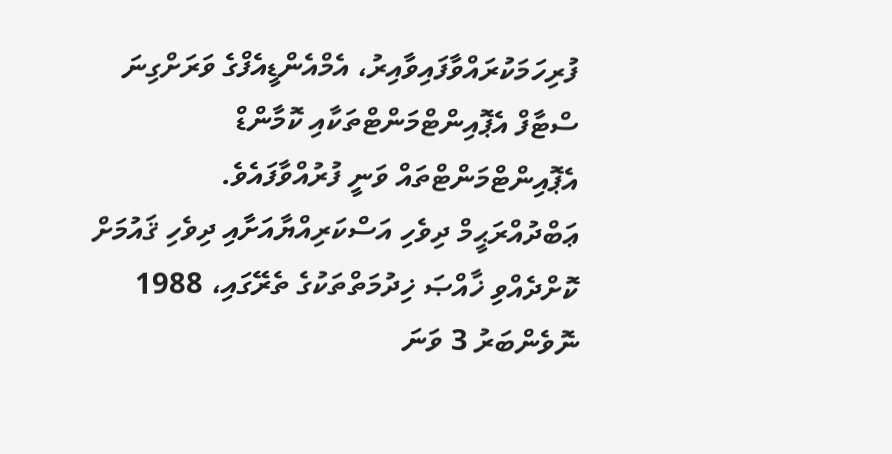ފުރިހަމަކުރައްވާފައިވާއިރު، އެމްއެންޑީއެފްގެ ވަރަށްގިނަ ސްޓާފް އެޕޮއިންޓްމަންޓްތަކާއި ކޮމާންޑް އެޕޮއިންޓްމަންޓްތައް ވަނީ ފުރުއްވާފައެވެ.
ޢަބްދުއްރަޙީމް ދިވެހި އަސްކަރިއްޔާއަށާއި ދިވެހި ޤައުމަށް ކޮށްދެއްވި ޚާއްޞަ ޚިދުމަތްތަކުގެ ތެރޭގައި، 1988 ނޮވެންބަރު 3 ވަނަ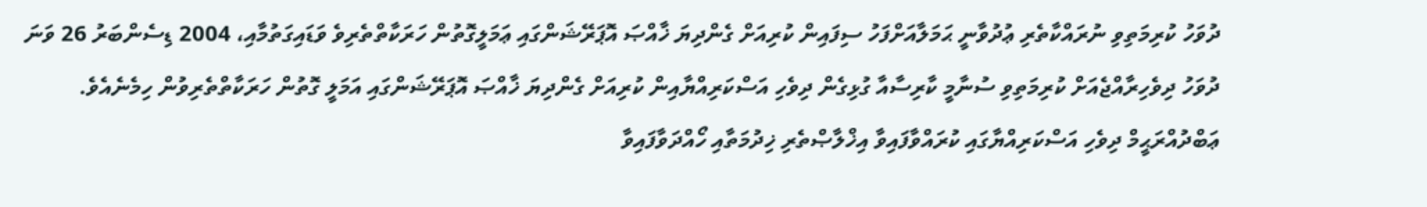ދުވަހު ކުރިމަތިވި ނުރައްކާތެރި ޢުދުވާނީ ޙަމަލާއަށްފަހު ސިފައިން ކުރިއަށް ގެންދިޔަ ޚާއްޞަ އޮޕަރޭޝަންގައި ޢަމަލީގޮތުން ހަރަކާތްތެރިވެ ވަޑައިގަތުމާއި، 2004 ޑިސެންބަރު 26 ވަނަ ދުވަހު ދިވެހިރާއްޖެއަށް ކުރިމަތިވި ސުނާމީ ކާރިސާއާ ގުޅިގެން ދިވެހި އަސްކަރިއްޔާއިން ކުރިއަށް ގެންދިޔަ ޚާއްޞަ އޮޕަރޭޝަންގައި އަމަލީ ގޮތުން ހަރަކާތްތެރިވުން ހިމެނެއެވެ.
ޢަބްދުއްރަޙީމް ދިވެހި އަސްކަރިއްޔާގައި ކުރައްވާފައިވާ އިޚްލާޞްތެރި ޚިދުމަތާއި ހޯއްދަވާފައިވާ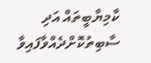ކާމިޔާބީތައް އަދި ސާބިތުކޮށްދެއްވާފައިވާ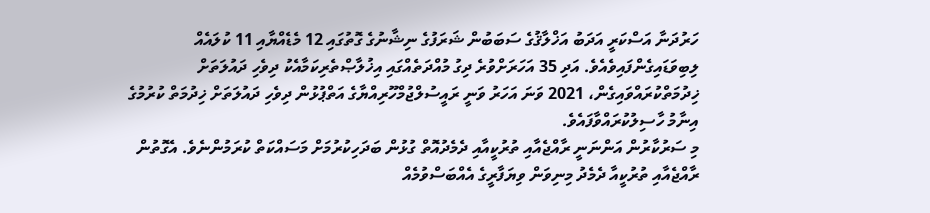ހަރުދަނާ އަސްކަރީ އަދަބު އަޚްލާޤުގެ ސަބަބުން ޝަރަފުގެ ނިޝާނުގެ ގޮތުގައި 12 މެޑެއްޔާއި 11 ކުލައެއް ލިބިވަޑައިގެންފައިވެއެވެ. އަދި 35 އަހަރަށްވުރެ ދިގު މުއްދަތެއްގައި އިޚުލާޞްތެރިކަމާއެކު ދިވެހި ދައުލަތަށް ޚިދުމަތްކުރައްވައިގެން، 2021 ވަނަ އަހަރު ވަނީ ރައީސުލްޖުމްހޫރިއްޔާގެ އަތްޕުޅުން ދިވެހި ދައުލަތަށް ޚިދުމަތް ކުރުމުގެ އިނާމު ހާސިލުކުރައްވާފައެވެ.
މި ސަރުކާރުން އަންނަނީ ރާއްޖެއާއި ތުރުކީއާއި ދެމެދުއޮތް ގުޅުން ބަދަހިކުރުމަށް މަސައްކަތް ކުރަމުންނެވެ. އެގޮތުން ރާއްޖެއާއި ތުރުކީއާ ދެމެދު މިނިވަން ވިޔަފާރީގެ އެއްބަސްވުމެއް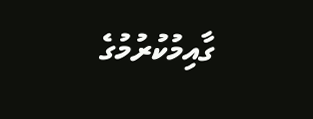ގާއިމުކުރުމުގެ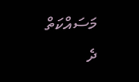މަސައްކަތް ދެ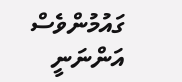ގައުމުންވެސް އަންނަނީ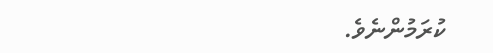ކުރަމުންނެވެ.